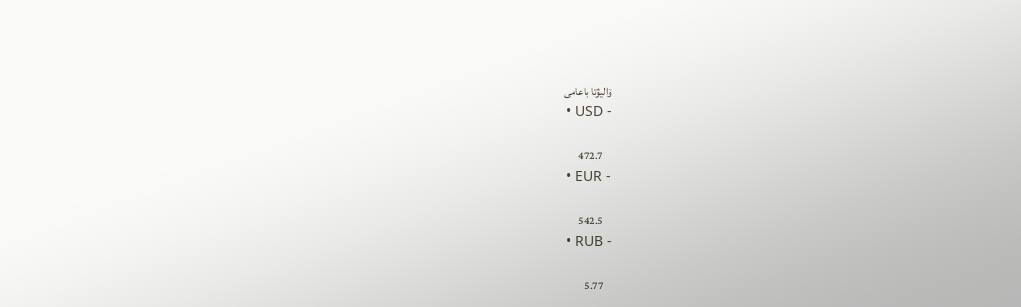ۆاليۋتا باعامى
  • USD -

    472.7
  • EUR -

    542.5
  • RUB -

    5.77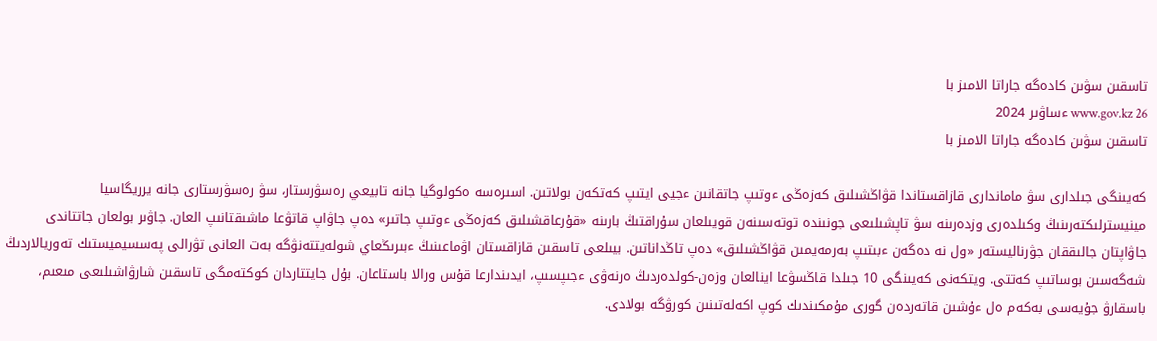تاسقىن سۋىن كادەگە جاراتا الامىز با
www.gov.kz 26 ءساۋىر 2024
تاسقىن سۋىن كادەگە جاراتا الامىز با

كەيىنگى جىلدارى سۋ ماماندارى قازاقستاندا قۋاڭشىلىق كەزەڭى ءوتىپ جاتقانىن ءجيى ايتىپ كەتكەن بولاتىن. اسىرەسە ەكولوگيا جانە تابيعي رەسۋرستار، سۋ رەسۋرستارى جانە يرريگاسيا مينيسترلىكتەرىنىڭ وكىلدەرى وزدەرىنە سۋ تاپشىلىعى جونىندە توتەسىنەن قويىلعان سۇراقتىڭ بارىنە «قۇرعاقشىلىق كەزەڭى ءوتىپ جاتىر» دەپ جاۋاپ قاتۋعا ماشىقتانىپ العان. جاۋىر بولعان جاتتاندى جاۋاپتان جالىققان جۋرناليستەر «ول نە دەگەن ءبىتىپ بەرمەيمىن قۋاڭشىلىق» دەپ تاڭداناتىن. بيىلعى تاسقىن قازاقستان اۋماعىنىڭ ءبىرىڭعاي شولەيتتەنۋگە بەت العانى تۋرالى پەسسيميستىك تەوريالاردىڭ شەگەسىن بوساتىپ كەتتى. ويتكەنى كەيىنگى 10 جىلدا قاڭسۋعا اينالعان وزەن-كولدەردىڭ ەرنەۋى ءجىپسىپ، ايدىندارعا قۇس ورالا باستاعان. بۇل جايتتاردان كوكتەمگى تاسقىن شارۋاشىلىعى مىعىم، باسقارۋ جۇيەسى بەكەم ەل ءۇشىن قاتەردەن گورى مۇمكىندىك كوپ اكەلەتىنىن كورۋگە بولادى.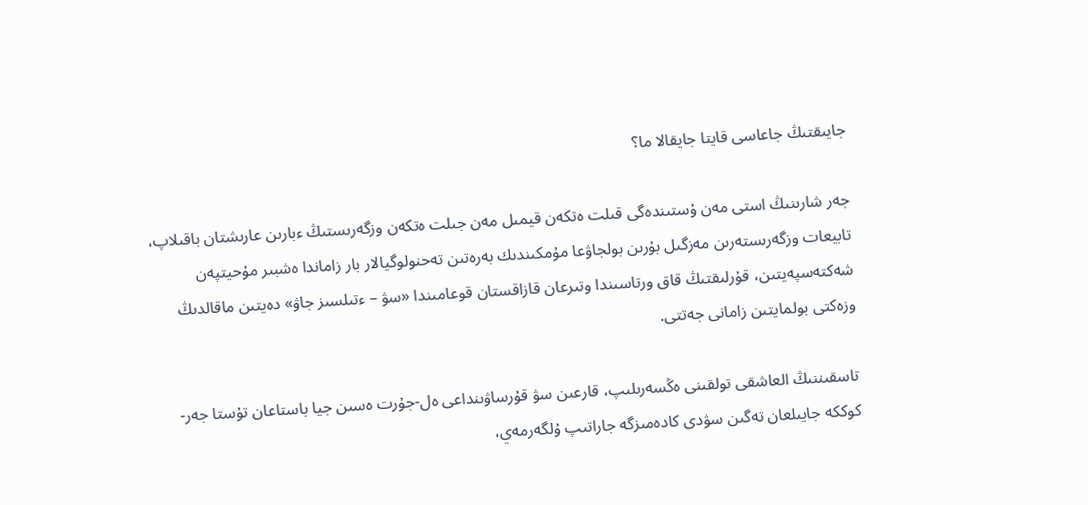جايىقتىڭ جاعاسى قايتا جايقالا ما؟

جەر شارىنىڭ استى مەن ۇستىندەگى قىلت ەتكەن قيمىل مەن جىلت ەتكەن وزگەرىستىڭ ءبارىن عارىشتان باقىلاپ، تابيعات وزگەرىستەرىن مەزگىل بۇرىن بولجاۋعا مۇمكىندىك بەرەتىن تەحنولوگيالار بار زاماندا ەشبىر مۇحيتپەن شەكتەسپەيتىن، قۇرلىقتىڭ قاق ورتاسىندا وتىرعان قازاقستان قوعامىندا «سۋ – ءتىلسىز جاۋ» دەيتىن ماقالدىڭ وزەكتى بولمايتىن زامانى جەتتى.

تاسقىننىڭ العاشقى تولقىنى ەڭسەرىلىپ، قارعىن سۋ قۇرساۋىنداعى ەل-جۇرت ەسىن جيا باستاعان تۇستا جەر-كوككە جايىلعان تەگىن سۋدى كادەمىزگە جاراتىپ ۇلگەرمەي،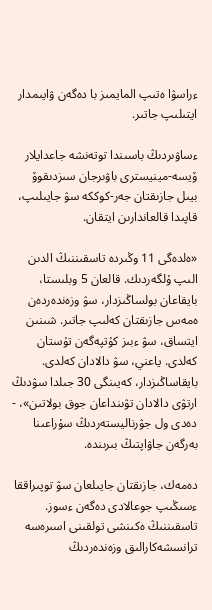ءراسۋا ەتىپ المايمىز با دەگەن ۋايىمدار ايتىلىپ جاتىر.

ءساۋىردىڭ باسىندا توتەنشە جاعدايلار ۆيسە-مينيسترى باۋىرجان سىزدىقوۆ بيىل جازىقتان جەر-كوككە سۋ جايىلىپ، قاپىدا قالعاندارىن ايتقان.

«ەلدەگى 11 وڭىردە تاسقىننىڭ الدىن الىپ ۇلگەردىك. قالعان 5 وبلىستا، بايقاعان بولساڭىزدار، سۋ وزەندەردەن ەمەس جازىقتان كەلىپ جاتىر. شىنىن ايتساق، سۋ ءبىز كۇتپەگەن تۇستان كەلدى. ياعني، سۋ دالادان كەلدى. بايقاساڭىزدار، كەيىنگى 30 جىلدا سۋدىڭ ارتۋى دالادان تۋىنداعان جوق بولاتىن»، - دەدى ول جۋرناليستەردىڭ سۇراعىنا بەرگەن جاۋاپتىڭ بىرىندە.

دەمەك، جازىقتان جايىلعان سۋ توپىراققا ءسىڭىپ جوعالادى دەگەن ءسوز. تاسقىننىڭ ەكىنشى تولقىنى اسىرەسە ترانسشەكارالىق وزەندەردىڭ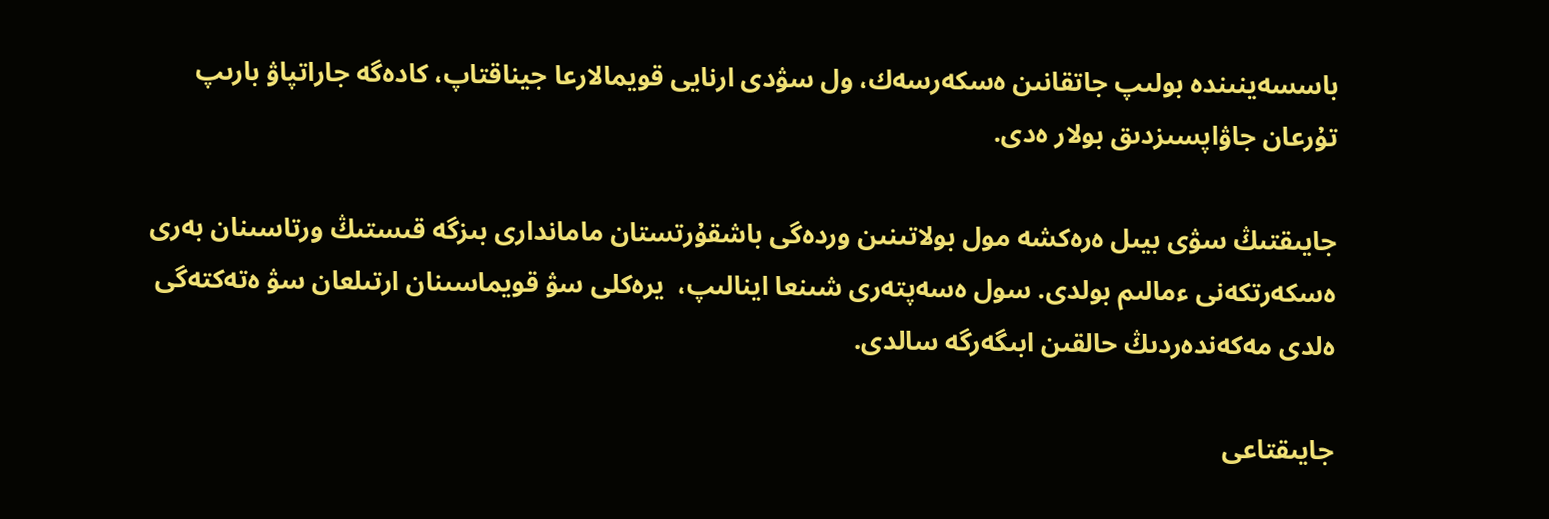باسسەينىندە بولىپ جاتقانىن ەسكەرسەك، ول سۋدى ارنايى قويمالارعا جيناقتاپ، كادەگە جاراتپاۋ بارىپ تۇرعان جاۋاپسىزدىق بولار ەدى.

جايىقتىڭ سۋى بيىل ەرەكشە مول بولاتىنىن وردەگى باشقۇرتستان ماماندارى بىزگە قىستىڭ ورتاسىنان بەرى ەسكەرتكەنى ءمالىم بولدى. سول ەسەپتەرى شىنعا اينالىپ،  يرەكلى سۋ قويماسىنان ارتىلعان سۋ ەتەكتەگى ەلدى مەكەندەردىڭ حالقىن ابىگەرگە سالدى.

جايىقتاعى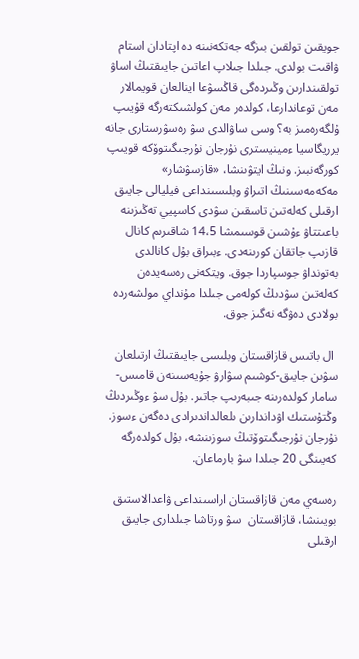جويقىن تولقىن بىزگە جەتكەنىنە دە اپتادان استام ۋاقىت بولدى. جىلدا جىلاپ اعاتىن جايىقتىڭ اساۋ تولقىندارىن وڭىردەگى قاڭسۋعا اينالعان قويمالار مەن توعاندارعا، كولدەر مەن كولشىكتەرگە قۇيىپ ۇلگەرەمىز بە؟ وسى ساۋالدى سۋ رەسۋرستارى جانە يرريگاسيا ءمينيسترى نۇرجان نۇرجىگىتوۆكە قويىپ كورگەنبىز. ونىڭ ايتۋىنشا، «قازسۋشار» مەكەمەسىنىڭ اتىراۋ وبلىسىنداعى فيليالى جايىق ارقىلى كەلەتىن تاسقىن سۋدى كاسپيي تەڭىزىنە باعىتتاۋ ءۇشىن قوسىمشا 14،5 شاقىرىم كانال قازىپ جاتقان كورىنەدى. ءبىراق بۇل كانالدى بەتونداۋ جوسپاردا جوق. ويتكەنى رەسەيدەن كەلەتىن سۋدىڭ كولەمى جىلدا مۇنداي مولشەردە بولادى دەۋگە نەگىز جوق.

 ال باتىس قازاقستان وبلىسى جايىقتىڭ ارتىلعان سۋىن جايىق-كوشىم سۋارۋ جۇيەسىنەن قامىس-سامار كولدەرىنە جىبەرىپ جاتىر. بۇل سۋ ءوڭىردىڭ وڭتۇستىك اۋداندارىن ىلعالداندىرادى دەگەن ءسوز. نۇرجان نۇرجىگىتوۆتىڭ سوزىنشە، بۇل كولدەرگە كەيىنگى 20 جىلدا سۋ بارماعان.

رەسەي مەن قازاقستان اراسىنداعى ۋاعدالاستىق بويىنشا، قازاقستان  سۋ ورتاشا جىلدارى جايىق ارقىلى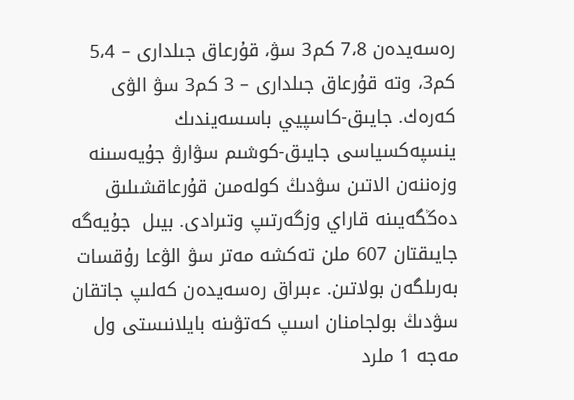رەسەيدەن 7،8 كم3 سۋ، قۇرعاق جىلدارى – 5،4 كم3، وتە قۇرعاق جىلدارى – 3 كم3 سۋ الۋى كەرەك. جايىق-كاسپيي باسسەيندىك ينسپەكسياسى جايىق-كوشىم سۋارۋ جۇيەسىنە وزەننەن الاتىن سۋدىڭ كولەمىن قۇرعاقشىلىق دەڭگەيىنە قاراي وزگەرتىپ وتىرادى. بيىل  جۇيەگە جايىقتان 607 ملن تەكشە مەتر سۋ الۋعا رۇقسات بەرىلگەن بولاتىن. ءبىراق رەسەيدەن كەلىپ جاتقان سۋدىڭ بولجامنان اسىپ كەتۋىنە بايلانىستى ول مەجە 1 ملرد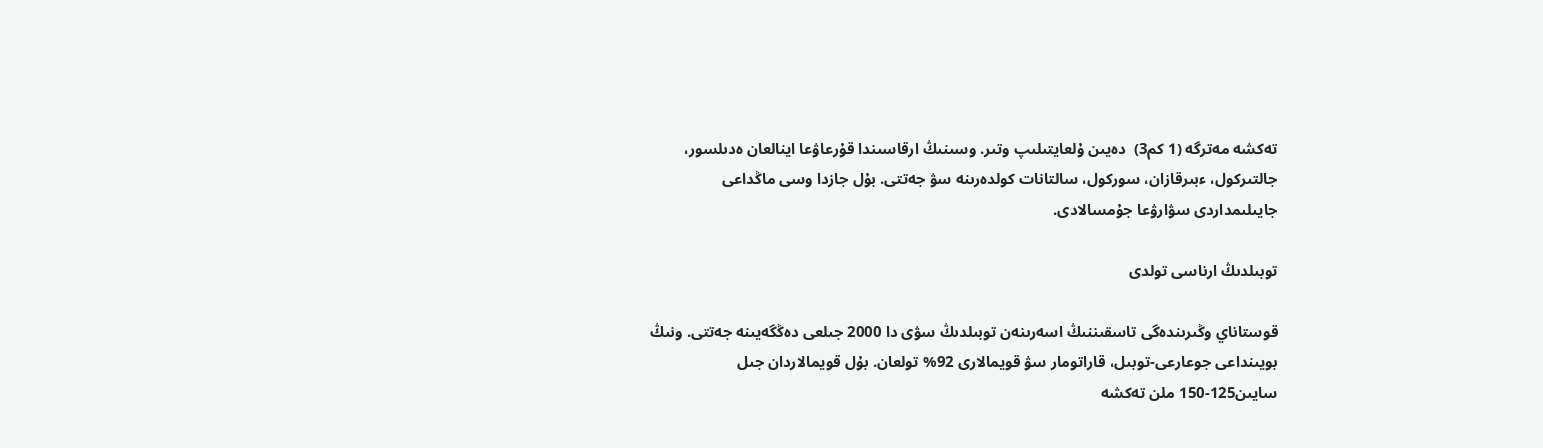تەكشە مەترگە (1 كم3)  دەيىن ۇلعايتىلىپ وتىر. وسىنىڭ ارقاسىندا قۇرعاۋعا اينالعان ەدىلسور، جالتىركول، ءبىرقازان، سوركول، سالتانات كولدەرىنە سۋ جەتتى. بۇل جازدا وسى ماڭداعى جايىلىمداردى سۋارۋعا جۇمسالادى.

توبىلدىڭ ارناسى تولدى

قوستاناي وڭىرىندەگى تاسقىننىڭ اسەرىنەن توبىلدىڭ سۋى دا 2000 جىلعى دەڭگەيىنە جەتتى. ونىڭ بويىنداعى جوعارعى-توبىل، قاراتومار سۋ قويمالارى 92% تولعان. بۇل قويمالاردان جىل سايىن125-150 ملن تەكشە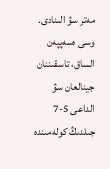مەتر سۋ الىنادى. وسى ەسەپپەن الساق، تاسقىننان جينالعان سۋ الداعى 5-7 جىلدىڭ كولەمىندە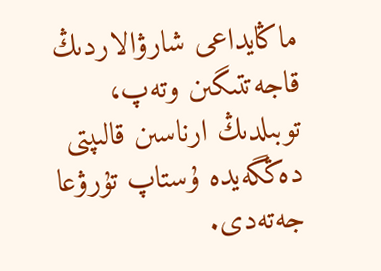ماڭايداعى شارۋالاردىڭ قاجەتتىگىن وتەپ، توبىلدىڭ ارناسىن قالىپتى دەڭگەيدە ۇستاپ تۇرۋعا جەتەدى.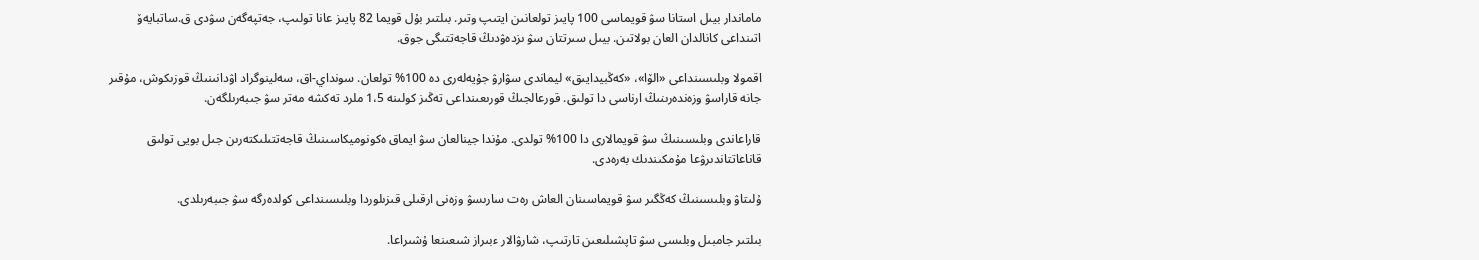ماماندار بيىل استانا سۋ قويماسى 100 پايىز تولعانىن ايتىپ وتىر. بىلتىر بۇل قويما 82 پايىز عانا تولىپ، جەتپەگەن سۋدى ق.ساتبايەۆ اتىنداعى كانالدان العان بولاتىن. بيىل سىرتتان سۋ ىزدەۋدىڭ قاجەتتىگى جوق.

اقمولا وبلىسىنداعى «الۆا»، «كەڭبيدايىق» ليماندى سۋارۋ جۇيەلەرى دە 100% تولعان. سونداي-اق، سەلينوگراد اۋدانىنىڭ قوزىكوش، مۇقىر جانە قاراسۋ وزەندەرىنىڭ ارناسى دا تولىق. قورعالجىڭ قورىعىنداعى تەڭىز كولىنە 1،5 ملرد تەكشە مەتر سۋ جىبەرىلگەن.

قاراعاندى وبلىسىنىڭ سۋ قويمالارى دا 100% تولدى. مۇندا جينالعان سۋ ايماق ەكونوميكاسىنىڭ قاجەتتىلىكتەرىن جىل بويى تولىق قاناعاتتاندىرۋعا مۇمكىندىك بەرەدى.

ۇلىتاۋ وبلىسىنىڭ كەڭگىر سۋ قويماسىنان العاش رەت سارىسۋ وزەنى ارقىلى قىزىلوردا وبلىسىنداعى كولدەرگە سۋ جىبەرىلدى.

بىلتىر جامبىل وبلىسى سۋ تاپشىلىعىن تارتىپ، شارۋالار ءبىراز شىعىنعا ۇشىراعا.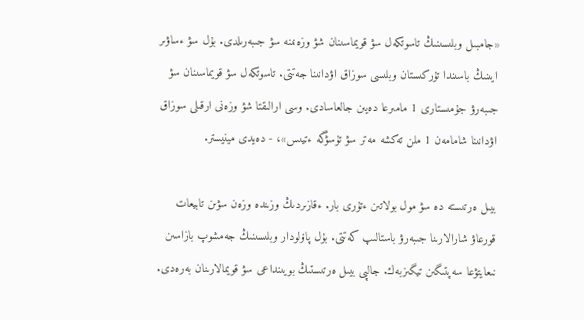«جامبىل وبلىسىنىڭ تاسوتكەل سۋ قويماسىنان شۋ وزەنىنە سۋ جىبەرىلدى. بۇل سۋ ءساۋىر ايىنىڭ باسىندا تۇركىستان وبلىسى سوزاق اۋدانىنا جەتتى. تاسوتكەل سۋ قويماسىنان سۋ جىبەرۋ جۇمىستارى 1 مامىرعا دەيىن جالعاسادى. وسى ارالىقتا شۋ وزەنى ارقىلى سوزاق اۋدانىنا شامامەن 1 ملن تەكشە مەتر سۋ تۇسۋگە ءتيىس»، - دەيدى مينيستر.

بيىل ەرتىستە دە سۋ مول بولاتىن ءتۇرى بار. ءقازىردىڭ وزىندە وزەن سۋىن تابيعات قورعاۋ شارالارىنا جىبەرۋ باستالىپ كەتتى. بۇل پاۆلودار وبلىسىنىڭ جەمشوپ بازاسىن نىعايتۋعا سەپتىگىن تيگىزبەك. جالپى بيىل ەرتىستىڭ بويىنداعى سۋ قويمالارىنان بەرەدى.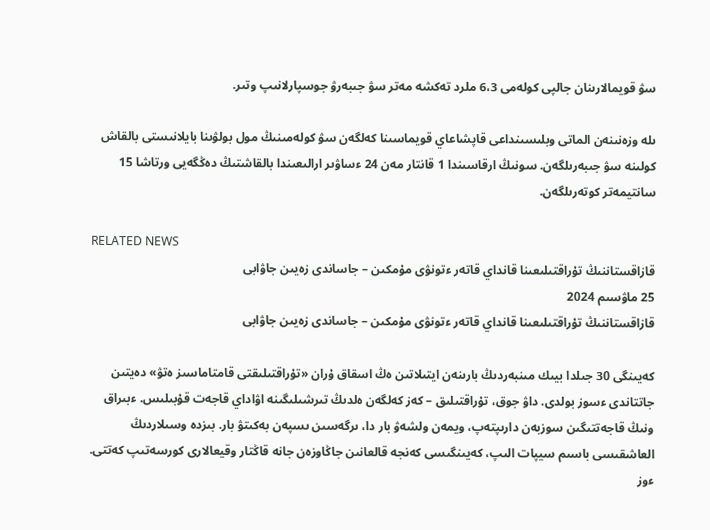سۋ قويمالارىنان جالپى كولەمى 6،3 ملرد تەكشە مەتر سۋ جىبەرۋ جوسپارلانىپ وتىر.

ىلە وزەنىنەن الماتى وبلىسىنداعى قاپشاعاي قويماسىنا كەلگەن سۋ كولەمىنىڭ مول بولۋىنا بايلانىستى بالقاش كولىنە سۋ جىبەرىلگەن. سونىڭ ارقاسىندا 1 قانتار مەن 24 ءساۋىر ارالىعىندا بالقاشتىڭ دەڭگەيى ورتاشا 15 سانتيمەتر كوتەرىلگەن.

RELATED NEWS
قازاقستاننىڭ تۇراقتىلىعىنا قانداي قاتەر ءتونۋى مۇمكىن – جاساندى زەيىن جاۋابى
25 ماۋسىم 2024
قازاقستاننىڭ تۇراقتىلىعىنا قانداي قاتەر ءتونۋى مۇمكىن – جاساندى زەيىن جاۋابى

كەيىنگى 30 جىلدا بيىك مىنبەردىڭ بارىنەن ايتىلاتىن ەڭ اسقاق ۇران «تۇراقتىلىقتى قامتاماسىز ەتۋ» دەيتىن جاتتاندى ءسوز بولدى. داۋ جوق، تۇراقتىلىق – كەز كەلگەن ەلدىڭ تىرشىلىگىنە اۋاداي قاجەت قۇبىلىس. ءبىراق ونىڭ قاجەتتىگىن سوزبەن دارىپتەپ، ويمەن ولشەۋ بار دا، ىرگەسىن ىسپەن بەكىتۋ بار. بىزدە وسىلاردىڭ العاشقىسى باسىم سيپات الىپ، كەيىنگىسى كەنجە قالعانىن جاڭاوزەن جانە قاڭتار وقيعالارى كورسەتىپ كەتتى.
ءوز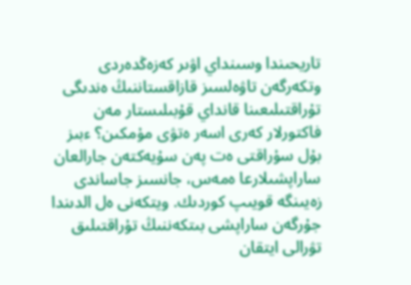تاريحىندا وسىنداي اۋىر كەزەڭدەردى وتكەرگەن تاۋەلسىز قازاقستاننىڭ ەندىگى تۇراقتىلىعىنا قانداي قۇبىلىستار مەن فاكتورلار كەرى اسەر ەتۋى مۇمكىن؟ ءبىز بۇل سۇراقتى ەت پەن سۇيەكتەن جارالعان ساراپشىلارعا ەمەس، جانسىز جاساندى زەيىنگە قويىپ كوردىك. ويتكەنى ەل الدىندا جۇرگەن ساراپشى بىتكەننىڭ تۇراقتىلىق تۋرالى ايتقان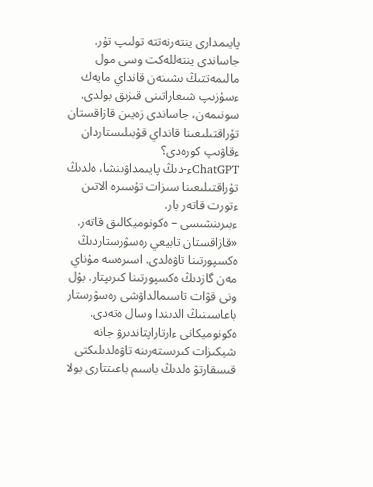پايىمدارى ينتەرنەتتە تولىپ تۇر. جاساندى ينتەللەكت وسى مول مالىمەتتىڭ ىشىنەن قانداي مايەك ءسۇزىپ شىعاراتىنى قىزىق بولدى.
سونىمەن، جاساندى زەيىن قازاقستان تۇراقتىلىعىنا قانداي قۇبىلىستاردان ءقاۋىپ كورەدى؟
ChatGPTء-دىڭ پايىمداۋىنشا، ەلدىڭ تۇراقتىلىعىنا سىزات تۇسىرە الاتىن ءتورت قاتەر بار.
ءبىرىنشىسى – ەكونوميكالىق قاتەر.
«قازاقستان تابيعي رەسۋرستاردىڭ ەكسپورتىنا تاۋەلدى. اسىرەسە مۇناي مەن گازدىڭ ەكسپورتىنا كىرىپتار. بۇل ونى قۋات تاسىمالداۋشى رەسۋرستار  باعاسىنىڭ الدىندا وسال ەتەدى. ەكونوميكانى ءارتاراپتاندىرۋ جانە شيكىزات كىرىستەرىنە تاۋەلدىلىكتى قىسقارتۋ ەلدىڭ باسىم باعىتتارى بولا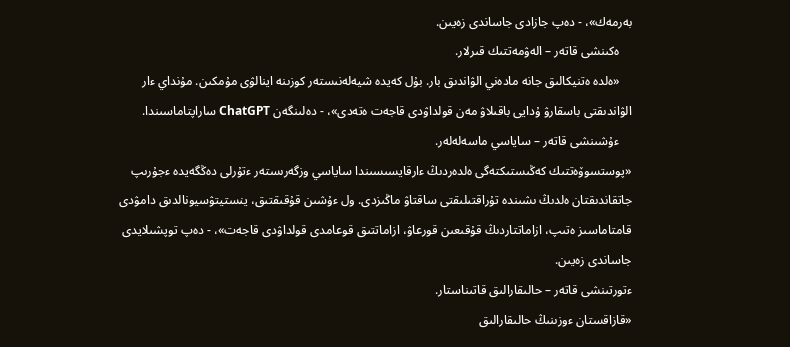بەرمەك»، - دەپ جازادى جاساندى زەيىن.
    ەكىنشى قاتەر – الەۋمەتتىك قىرلار.
    «ەلدە ەتنيكالىق جانە مادەني الۋاندىق بار. بۇل كەيدە شيەلەنىستەر كوزىنە اينالۋى مۇمكىن. مۇنداي ءار الۋاندىقتى باسقارۋ ۇدايى باقىلاۋ مەن قولداۋدى قاجەت ەتەدى»، - دەلىنگەن ChatGPT ساراپتاماسىندا.
    ءۇشىنشى قاتەر – ساياسي ماسەلەلەر.
«پوستسوۆەتتىك كەڭىستىكتەگى ەلدەردىڭ ءارقايسىسىندا ساياسي وزگەرىستەر ءتۇرلى دەڭگەيدە ءجۇرىپ جاتقاندىقتان ەلدىڭ ىشىندە تۇراقتىلىقتى ساقتاۋ ماڭىزدى. ول ءۇشىن قۇقىقتىق، ينستيتۋسيونالدىق دامۋدى قامتاماسىز ەتىپ، ازاماتتاردىڭ قۇقىعىن قورعاۋ، ازاماتتىق قوعامدى قولداۋدى قاجەت»، - دەپ توپشىلايدى جاساندى زەيىن.
ءتورتىنشى قاتەر – حالىقارالىق قاتىناستار.
«قازاقستان ءوزىنىڭ حالىقارالىق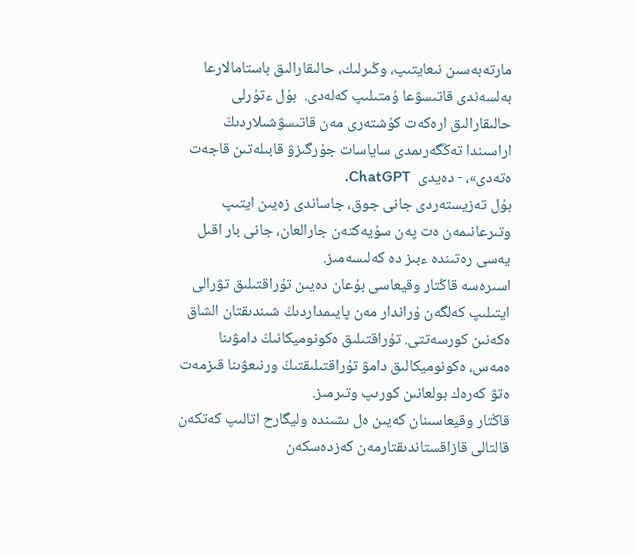مارتەبەسىن نىعايتىپ، وڭىرلىك، حالىقارالىق باستامالارعا بەلسەندى قاتىسۋعا ۇمتىلىپ كەلەدى.  بۇل ءتۇرلى حالىقارالىق ارەكەت كۇشتەرى مەن قاتىسۋشىلاردىڭ اراسىندا تەڭگەرىمدى ساياسات جۇرگىزۋ قابىلەتىن قاجەت ەتەدى»، - دەيدى  ChatGPT.
بۇل تەزيستەردى جانى جوق، جاساندى زەيىن ايتىپ وتىرعانىمەن ەت پەن سۇيەكتەن جارالعان، جانى بار اقىل يەسى رەتىندە ءبىز دە كەلىسەمىز.
اسىرەسە قاڭتار وقيعاسى بۇعان دەيىن تۇراقتىلىق تۋرالى ايتىلىپ كەلگەن ۇراندار مەن پايىمداردىڭ شىندىقتان الشاق ەكەنىن كورسەتتى. تۇراقتىلىق ەكونوميكانىڭ دامۋىنا ەمەس، ەكونوميكالىق دامۋ تۇراقتىلىقتىڭ ورنىعۋىنا قىزمەت ەتۋ كەرەك بولعانىن كورىپ وتىرمىز.
قاڭتار وقيعاسىنان كەيىن ەل ىشىندە وليگارح اتالىپ كەتكەن قالتالى قازاقستاندىقتارمەن كەزدەسكەن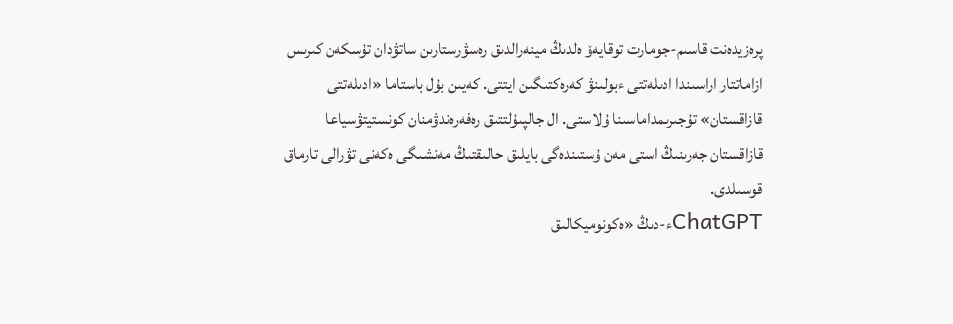پرەزيدەنت قاسىم-جومارت توقايەۆ ەلدىڭ مينەرالدىق رەسۋرستارىن ساتۋدان تۇسكەن كىرىس ازاماتتار اراسىندا ادىلەتتى ءبولىنۋ كەرەكتىگىن ايتتى. كەيىن بۇل باستاما «ادىلەتتى قازاقستان» تۇجىرىمداماسىنا ۇلاستى. ال جالپىۇلتتىق رەفەرەندۋمنان كونستيتۋسياعا قازاقستان جەرىنىڭ استى مەن ۇستىندەگى بايلىق حالىقتىڭ مەنشىگى ەكەنى تۋرالى تارماق قوسىلدى.
ChatGPTء-دىڭ «ەكونوميكالىق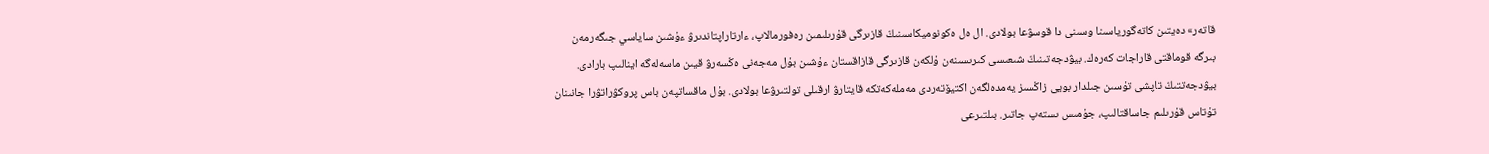قاتەر» دەيتىن كاتەگورياسىنا وسىنى دا قوسۋعا بولادى. ال ەل ەكونوميكاسىنىڭ قازىرگى قۇرىلىمىن رەفورمالاپ، ءارتاراپتاندىرۋ ءۇشىن ساياسي جىگەرمەن بىرگە قوماقتى قاراجات كەرەك. بيۋدجەتىنىڭ شىعىسى كىرىسىنەن ۇلكەن قازىرگى قازاقستان ءۇشىن بۇل مەجەنى ەڭسەرۋ قيىن ماسەلەگە اينالىپ بارادى. بيۋدجەتتىڭ تاپشى تۇسىن جىلدار بويى زاڭسىز يەمدەلگەن اكتيۆتەردى مەملەكەتكە قايتارۋ ارقىلى تولتىرۋعا بولادى. بۇل ماقساتپەن باس پروكۋراتۋرا جانىنان تۇتاس قۇرىلىم جاساقتالىپ، جۇمىس ىستەپ جاتىر. بىلتىرعى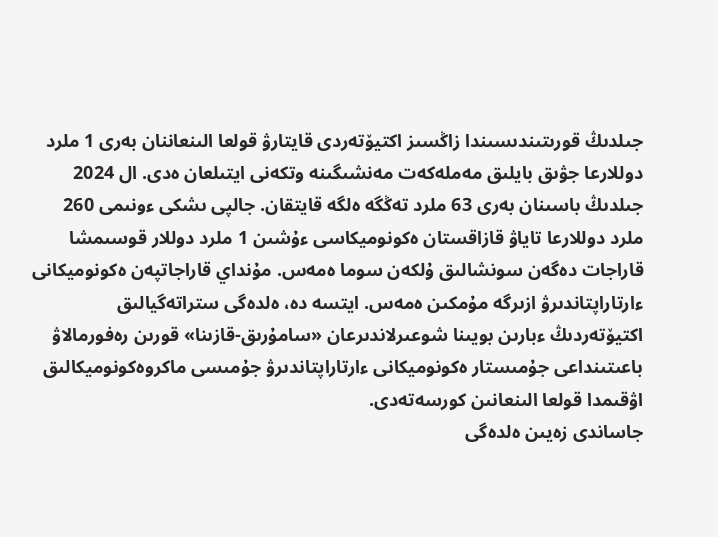جىلدىڭ قورىتىندىسىندا زاڭسىز اكتيۆتەردى قايتارۋ قولعا الىنعاننان بەرى 1 ملرد دوللارعا جۋىق بايلىق مەملەكەت مەنشىگىنە وتكەنى ايتىلعان ەدى. ال 2024 جىلدىڭ باسىنان بەرى 63 ملرد تەڭگە ەلگە قايتقان. جالپى ىشكى ءونىمى 260 ملرد دوللارعا تاياۋ قازاقستان ەكونوميكاسى ءۇشىن 1 ملرد دوللار قوسىمشا قاراجات دەگەن سونشالىق ۇلكەن سوما ەمەس. مۇنداي قاراجاتپەن ەكونوميكانى ءارتاراپتاندىرۋ ازىرگە مۇمكىن ەمەس. ايتسە دە، ەلدەگى ستراتەگيالىق اكتيۆتەردىڭ ءبارىن بويىنا شوعىرلاندىرعان «سامۇرىق-قازىنا» قورىن رەفورمالاۋ باعىتىنداعى جۇمىستار ەكونوميكانى ءارتاراپتاندىرۋ جۇمىسى ماكروەكونوميكالىق اۋقىمدا قولعا الىنعانىن كورسەتەدى.
جاساندى زەيىن ەلدەگى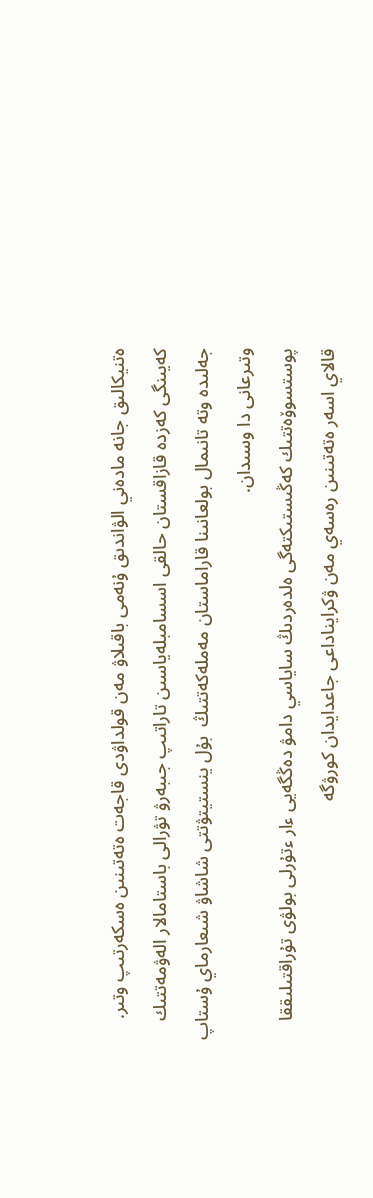ەتنيكالىق جانە مادەني الۋاندىق ۇنەمى باقىلاۋ مەن قولداۋدى قاجەت ەتەتىنىن ەسكەرتىپ وتىر. كەيىنگى كەزدە قازاقستان حالقى اسسامبلەياسىن تاراتىپ جىبەرۋ تۋرالى باستامالار الەۋمەتتىك جەلىدە وتە تانىمال بولعانىنا قاراماستان مەملەكەتتىڭ  بۇل ينستيتۋتتى شاشاۋ شىعارماي ۇستاپ وتىرعانى دا وسىدان.
پوستسوۆەتتىك كەڭىستىكتەگى ەلدەردىڭ ساياسي دامۋ دەڭگەيى ءار ءتۇرلى بولۋى تۇراقتىلىققا قالاي اسەر ەتەتىنىن رەسەي مەن ۋكرايناداعى جاعدايدان كورۋگە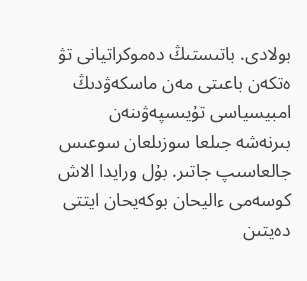بولادى. باتىستىڭ دەموكراتيانى تۋ ەتكەن باعىتى مەن ماسكەۋدىڭ امبيسياسى تۇيىسپەۋىنەن بىرنەشە جىلعا سوزىلعان سوعىس جالعاسىپ جاتىر. بۇل ورايدا الاش كوسەمى ءاليحان بوكەيحان ايتتى دەيتىن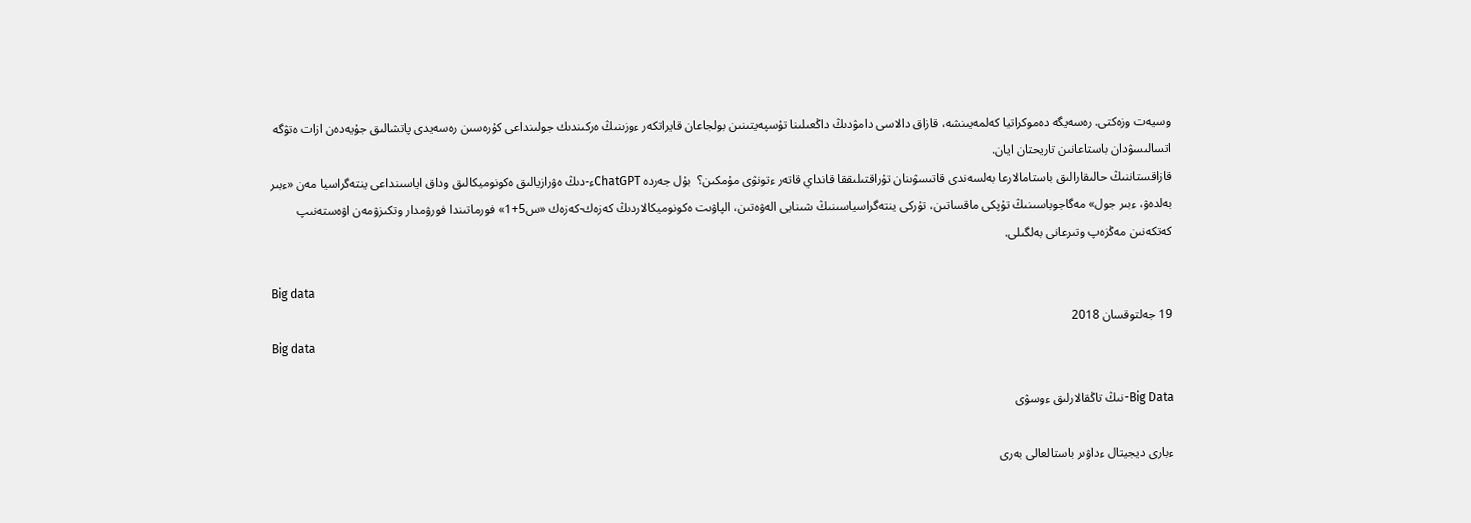وسيەت وزەكتى. رەسەيگە دەموكراتيا كەلمەيىنشە، قازاق دالاسى دامۋدىڭ داڭعىلىنا تۇسپەيتىنىن بولجاعان قايراتكەر ءوزىنىڭ ەركىندىك جولىنداعى كۇرەسىن رەسەيدى پاتشالىق جۇيەدەن ازات ەتۋگە اتسالىسۋدان باستاعانىن تاريحتان ايان.
قازاقستاننىڭ حالىقارالىق باستامالارعا بەلسەندى قاتىسۋىنان تۇراقتىلىققا قانداي قاتەر ءتونۋى مۇمكىن؟  بۇل جەردە ChatGPTء-دىڭ ەۋرازيالىق ەكونوميكالىق وداق اياسىنداعى ينتەگراسيا مەن «ءبىر بەلدەۋ، ءبىر جول» مەگاجوباسىنىڭ تۇپكى ماقساتىن، تۇركى ينتەگراسياسىنىڭ شىنايى الەۋەتىن، الپاۋىت ەكونوميكالاردىڭ كەزەك-كەزەك «س5+1» فورماتىندا فورۋمدار وتكىزۋمەن اۋەستەنىپ كەتكەنىن مەڭزەپ وتىرعانى بەلگىلى.

Big data
19 جەلتوقسان 2018
Big data

Big Data-نىڭ تاڭقالارلىق ءوسۋى

ءبارى ديجيتال ءداۋىر باستالعالى بەرى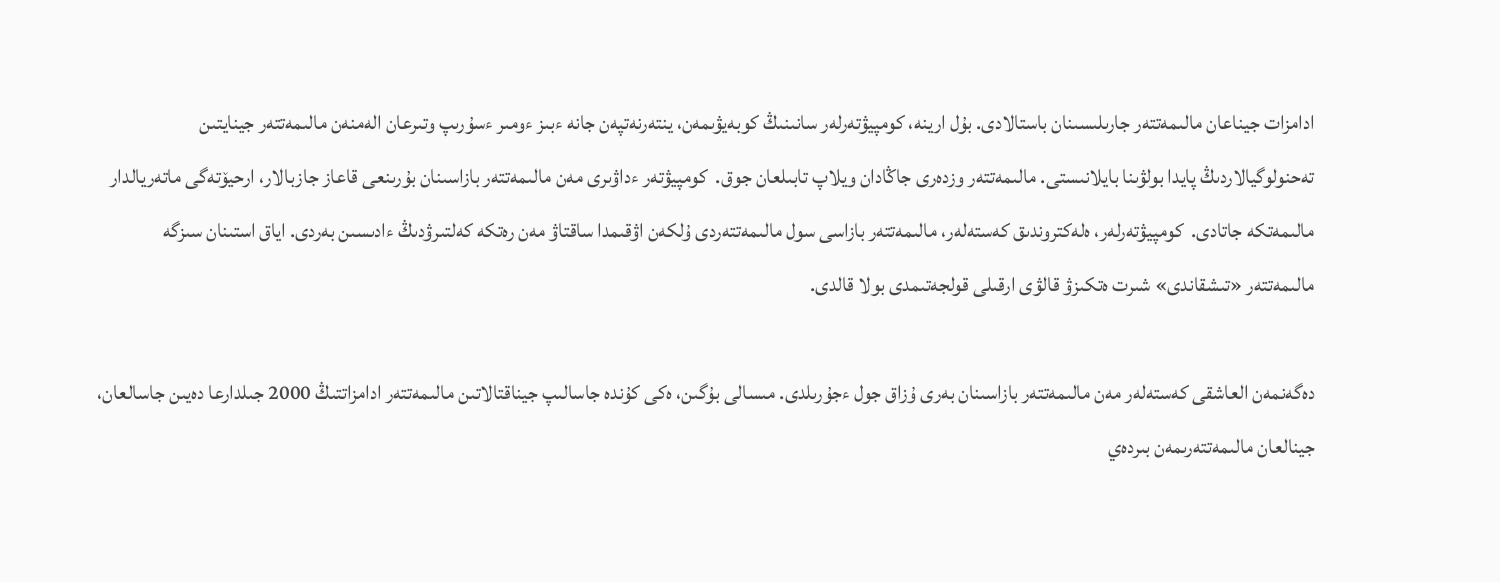ادامزات جيناعان مالىمەتتەر جارىلىسىنان باستالادى. بۇل ارينە، كومپيۋتەرلەر سانىنىڭ كوبەيۋىمەن، ينتەرنەتپەن جانە ءبىز ءومىر ءسۇرىپ وتىرعان الەمنەن مالىمەتتەر جينايتىن تەحنولوگيالاردىڭ پايدا بولۋىنا بايلانىستى. مالىمەتتەر وزدەرى جاڭادان ويلاپ تابىلعان جوق.  كومپيۋتەر ءداۋىرى مەن مالىمەتتەر بازاسىنان بۇرىنعى قاعاز جازبالار، ارحيۆتەگى ماتەريالدار مالىمەتكە جاتادى.  كومپيۋتەرلەر، ەلەكتروندىق كەستەلەر، مالىمەتتەر بازاسى سول مالىمەتتەردى ۇلكەن اۋقىمدا ساقتاۋ مەن رەتكە كەلتىرۋدىڭ ءادىسىن بەردى. اياق استىنان سىزگە مالىمەتتەر «تىشقاندى» شىرت ەتكىزۋ قالۋى ارقىلى قولجەتىمدى بولا قالدى.

دەگەنمەن العاشقى كەستەلەر مەن مالىمەتتەر بازاسىنان بەرى ۇزاق جول ءجۇرىلدى. مىسالى بۇگىن، ەكى كۇندە جاسالىپ جيناقتالاتىن مالىمەتتەر ادامزاتتىڭ 2000 جىلدارعا دەيىن جاسالعان، جينالعان مالىمەتتەرىمەن بىردەي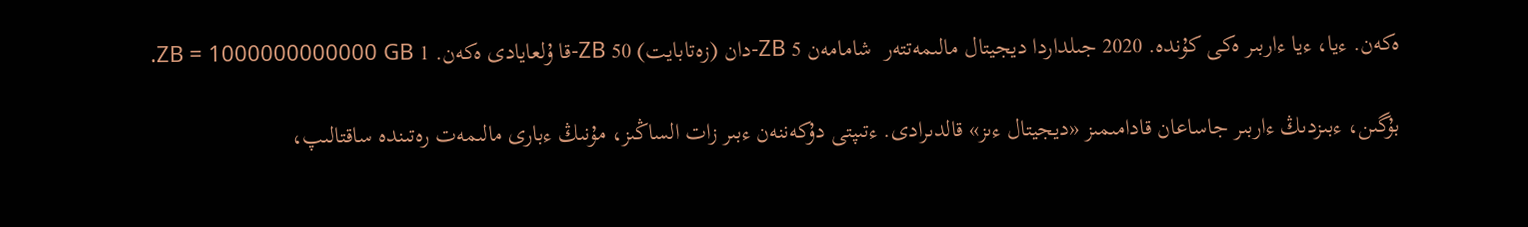ەكەن. ءيا، ءيا ءاربىر ەكى كۇندە. 2020 جىلداردا ديجيتال مالىمەتتەر  شامامەن 5 ZB-دان (زەتابايت) 50 ZB-قا ۇلعايادى ەكەن. 1 ZB = 1000000000000 GB.

بۇگىن، ءبىزدىڭ ءاربىر جاساعان قادامىمىز «ديجيتال ءىز» قالدىرادى. ءتىپتى دۇكەننەن ءبىر زات الساڭىز، مۇنىڭ ءبارى مالىمەت رەتىندە ساقتالىپ،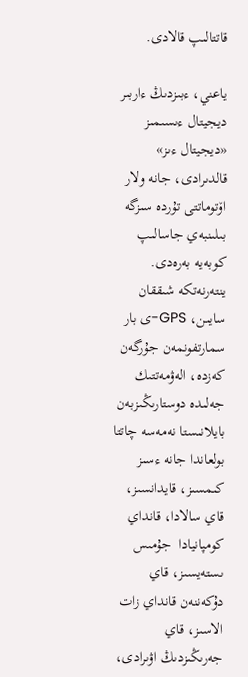قاتتالىپ قالادى.

ياعني، ءبىزدىڭ ءاربىر ديجيتال ءىسىمىز «ديجيتال ءىز» قالدىرادى، جانە ولار اۆتوماتتى تۇردە سىزگە بىلىنبەي جاسالىپ كوبەيە بەرەدى.  ينتەرنەتكە شىققان سايىن، GPS-ى بار سمارتفونمەن جۇرگەن كەزدە، الەۋمەتتىك جەلىدە دوستارىڭىزبەن بايلانىستا نەمەسە چاتتا بولعاندا جانە ءسىز كىمسىز، قايدانسىز، قاي سالادا، قانداي كومپانيادا  جۇمىس ىستەيسىز، قاي دۇكەننەن قانداي زات الاسىز، قاي جەرىڭىزدىڭ اۋىرادى،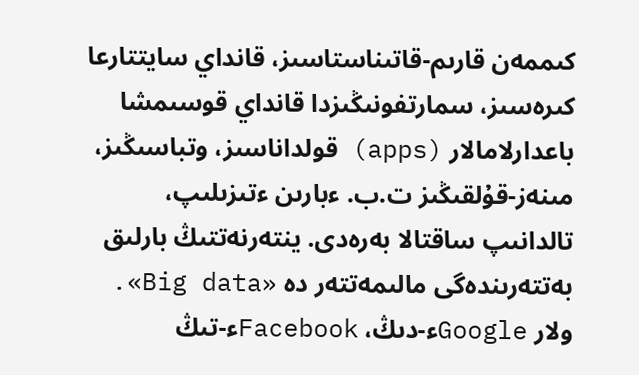كىممەن قارىم-قاتىناستاسىز، قانداي سايتتارعا كىرەسىز، سمارتفونىڭىزدا قانداي قوسىمشا باعدارلامالار (apps) قولداناسىز، وتباسىڭىز، مىنەز-قۇلقىڭىز ت.ب. ءبارىن ءتىزىلىپ، تالدانىپ ساقتالا بەرەدى. ينتەرنەتتىڭ بارلىق بەتتەرىندەگى مالىمەتتەر دە «Big data». ولار Googleء-دىڭ، Facebookء-تىڭ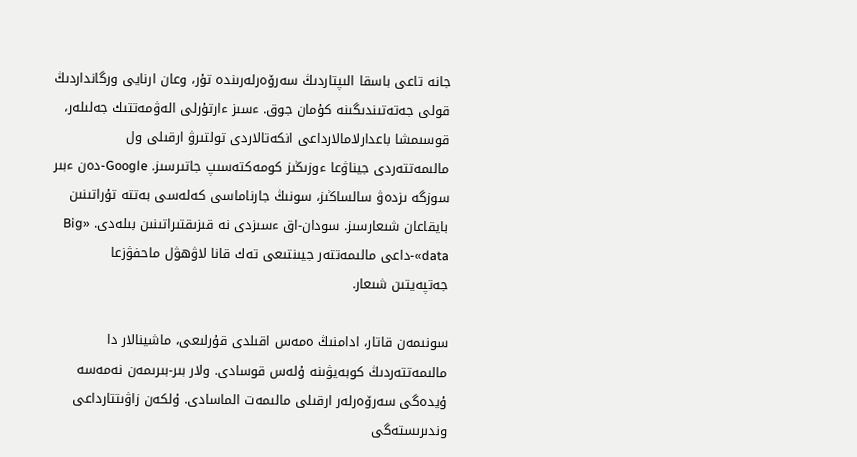جانە تاعى باسقا الىپتاردىڭ سەرۆەرلەرىندە تۇر، وعان ارنايى ورگانداردىڭ قولى جەتەتىندىگىنە كۇمان جوق. ءسىز ءارتۇرلى الەۋمەتتىك جەلىلەر، قوسىمشا باعدارلامالارداعى انكەتالاردى تولتىرۋ ارقىلى ول مالىمەتتەردى جيناۋعا ءوزىڭىز كومەكتەسىپ جاتىرسىز. Google-دەن ءبىر سوزگە ىزدەۋ سالساڭىز، سونىڭ جارناماسى كەلەسى بەتتە تۇراتىنىن بايقاعان شىعارسىز. سودان-اق ءسىزدى نە قىزىقتىراتىنىن بىلەدى. «Big data»-داعى مالىمەتتەر جيىنتىعى تەك قانا لاۋھۋل ماحفۋزعا جەتپەيتىن شىعار.

سونىمەن قاتار، ادامنىڭ ەمەس اقىلدى قۇرلىعى، ماشينالار دا مالىمەتتەردىڭ كوبەيۋىنە ۇلەس قوسادى. ولار بىر-بىرىمەن نەمەسە ۇيدەگى سەرۆەرلەر ارقىلى مالىمەت الماسادى. ۇلكەن زاۋىتتارداعى وندىرىستەگى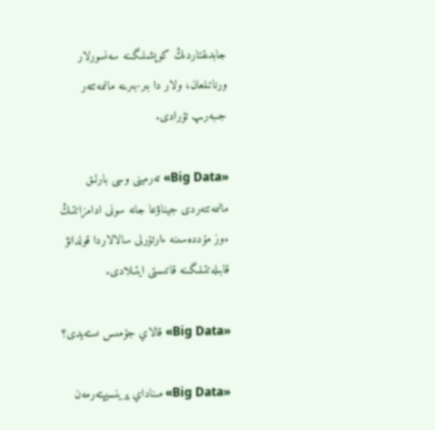جابدىقتاردىڭ كوپشىلىگىنە سەنسورلار ورناتىلعان، ولار دا بىر-بىرىنە مالىمەتتەر جىبەرىپ تۇرادى.

«Big Data» تەرمينى وسى بارلىق مالىمەتتەردى جيناۋعا جانە سونى ادامزاتتىڭ ءوز مۇددەسىنە ءارتۇرلى سالالاردا قولدانۋ قابىلەتتىلىگىنە قاتىستى ايتىلادى.

«Big Data» قالاي جۇمىس ىستەيدى؟

«Big Data» مىناداي پرينسيپتەرمەن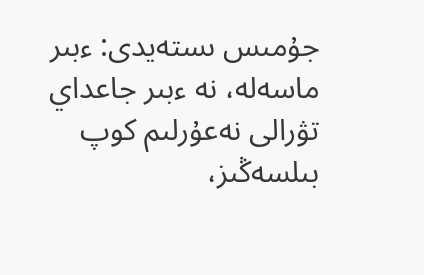جۇمىس ىستەيدى: ءبىر ماسەلە، نە ءبىر جاعداي تۋرالى نەعۇرلىم كوپ بىلسەڭىز،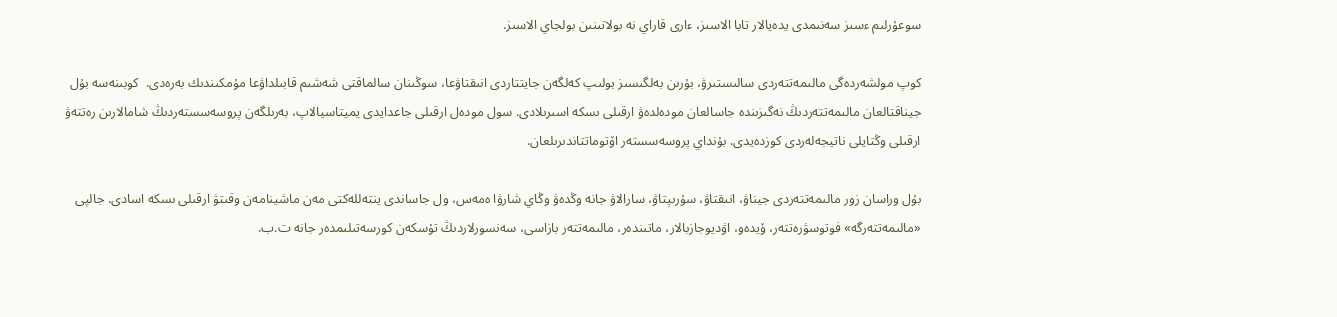سوعۇرلىم ءسىز سەنىمدى يدەيالار تابا الاسىز، ءارى قاراي نە بولاتىنىن بولجاي الاسىز.

كوپ مولشەردەگى مالىمەتتەردى سالىستىرۋ، بۇرىن بەلگىسىز بولىپ كەلگەن جايتتاردى انىقتاۋعا، سوڭىنان سالماقتى شەشىم قابىلداۋعا مۇمكىندىك بەرەدى.  كوبىنەسە بۇل جيناقتالعان مالىمەتتەردىڭ نەگىزىندە جاسالعان مودەلدەۋ ارقىلى ىسكە اسىرىلادى. سول مودەل ارقىلى جاعدايدى يميتاسيالاپ، بەرىلگەن پروسەسستەردىڭ شامالارىن رەتتەۋ ارقىلى وڭتايلى ناتيجەلەردى كوزدەيدى. بۇنداي پروسەسستەر اۆتوماتتاندىرىلعان.

بۇل وراسان زور مالىمەتتەردى جيناۋ، انىقتاۋ، سۇرىپتاۋ، سارالاۋ جانە وڭدەۋ وڭاي شارۋا ەمەس، ول جاساندى ينتەللەكتى مەن ماشينامەن وقىتۋ ارقىلى ىسكە اسادى. جالپى «مالىمەتتەرگە» فوتوسۋرەتتەر، ۆيدەو، اۋديوجازبالار، ماتىندەر، مالىمەتتەر بازاسى، سەنسورلاردىڭ تۇسكەن كورسەتىلىمدەر جانە ت.ب.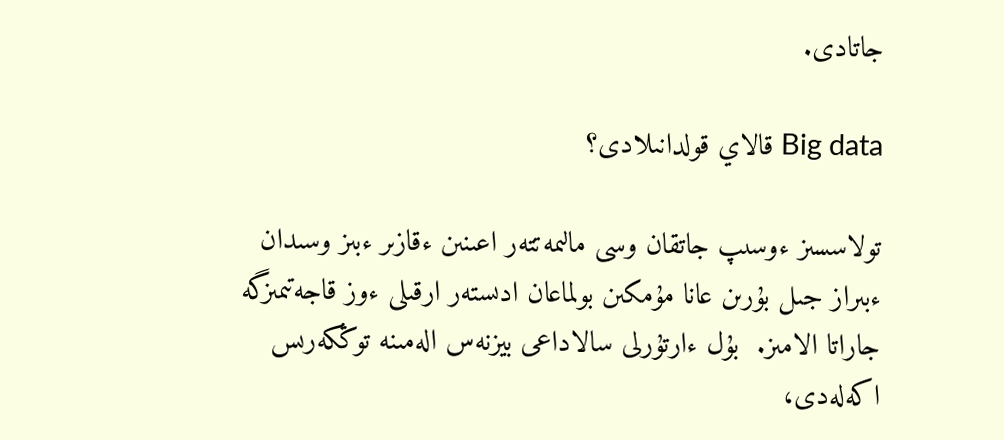جاتادى.

Big data قالاي قولدانىلادى؟

تولاسسىز ءوسىپ جاتقان وسى مالىمەتتەر اعىنىن ءقازىر ءبىز وسىدان ءبىراز جىل بۇرىن عانا مۇمكىن بولماعان ادىستەر ارقىلى ءوز قاجەتىمىزگە جاراتا الامىز.  بۇل ءارتۇرلى سالاداعى بيزنەس الەمىنە توڭكەرىس اكەلەدى،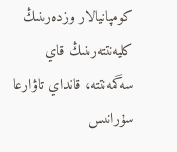كومپانيالار وزدەرىنىڭ كليەنتتەرىنىڭ قاي سەگمەنتتە، قانداي تاۋارعا سۇرانىس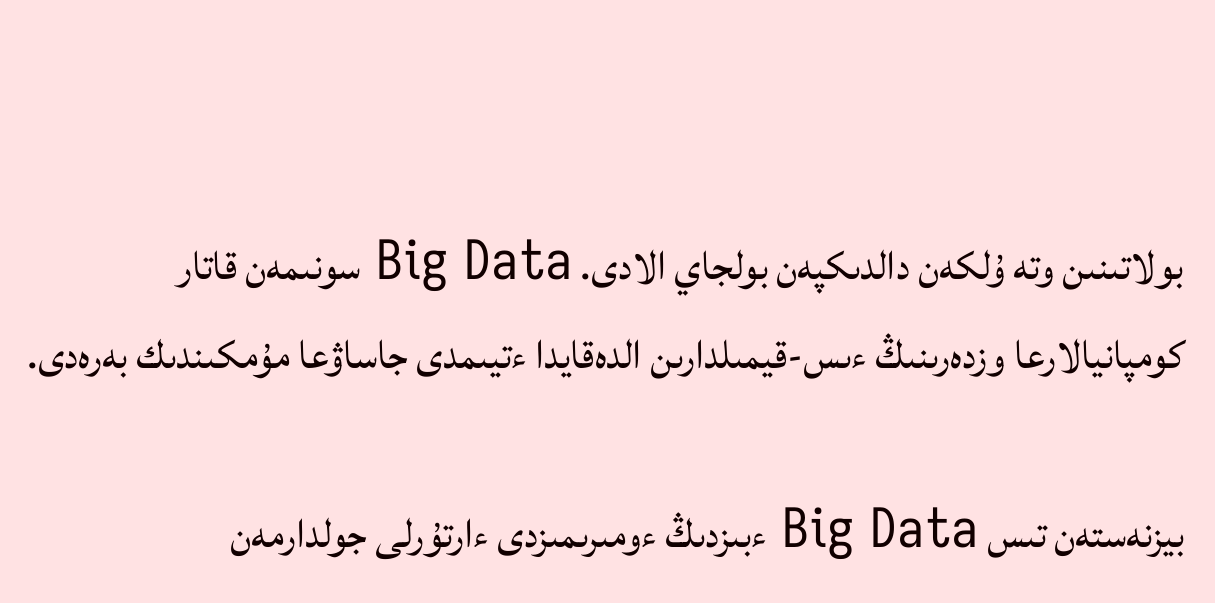بولاتىنىن وتە ۇلكەن دالدىكپەن بولجاي الادى. Big Data سونىمەن قاتار كومپانيالارعا وزدەرىنىڭ ءىس-قيمىلدارىن الدەقايدا ءتيىمدى جاساۋعا مۇمكىندىك بەرەدى.

بيزنەستەن تىس Big Data ءبىزدىڭ ءومىرىمىزدى ءارتۇرلى جولدارمەن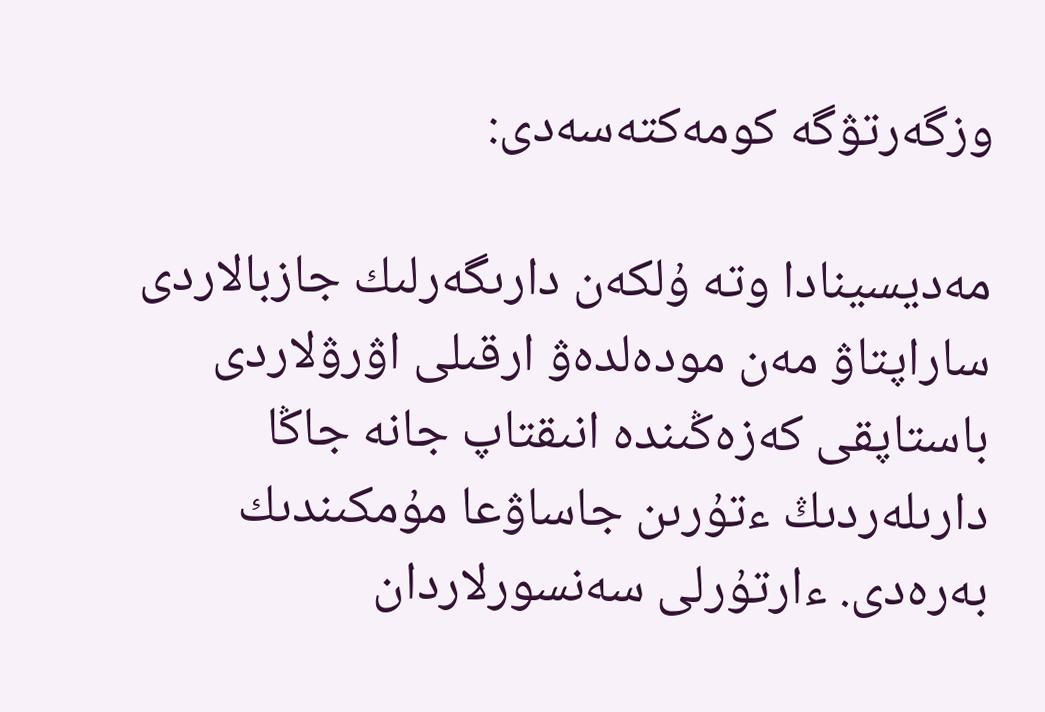وزگەرتۋگە كومەكتەسەدى:

مەديسينادا وتە ۇلكەن دارىگەرلىك جازبالاردى ساراپتاۋ مەن مودەلدەۋ ارقىلى اۋرۋلاردى باستاپقى كەزەڭىندە انىقتاپ جانە جاڭا دارىلەردىڭ ءتۇرىن جاساۋعا مۇمكىندىك بەرەدى. ءارتۇرلى سەنسورلاردان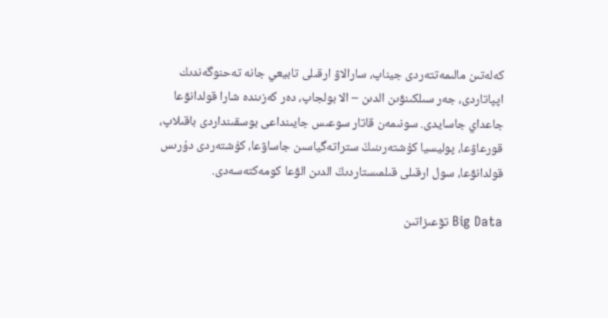كەلەتىن مالىمەتتەردى جيناپ، سارالاۋ ارقىلى تابيعي جانە تەحنوگەندىك اپپاتاردى، جەر سىلكىنۋىن الدىن – الا بولجاپ، دەر كەزىندە شارا قولدانۋعا جاعداي جاسايدى. سونىمەن قاتار سوعىس جايىنداعى بوسقىنداردى باقىلاپ، قورعاۋعا، پوليسيا كۇشتەرىنىڭ ستراتەگياسىن جاساۋعا، كۇشتەردى دۇرىس قولدانۋعا، سول ارقىلى قىلمىستاردىڭ الدىن الۋعا كومەكتەسەدى.

Big Data تۋعىزاتىن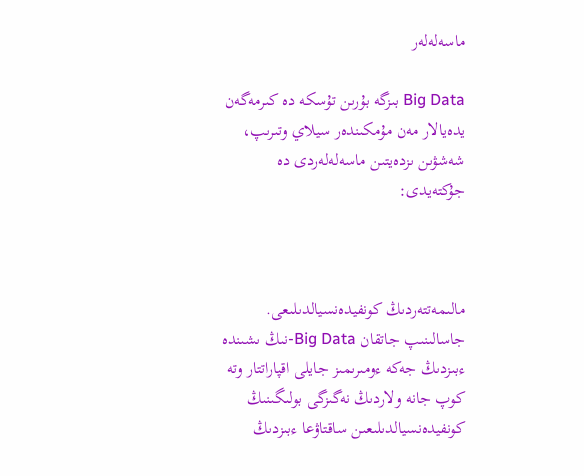ماسەلەلەر

Big Data بىزگە بۇرىن تۇسكە دە كىرمەگەن يدەيالار مەن مۇمكىندەر سيلاي وتىرىپ، شەشۋىن ىزدەيتىن ماسەلەلەردى دە  جۇكتەيدى:



مالىمەتتەردىڭ كونفيدەنسيالدىلىعى. جاسالىنىپ جاتقان Big Data-نىڭ ىشىندە ءبىزدىڭ جەكە ءومىرىمىز جايلى اقپاراتتار وتە كوپ جانە ولاردىڭ نەگىزگى بولىگىنىڭ كونفيدەنسيالدىلىعىن ساقتاۋعا ءبىزدىڭ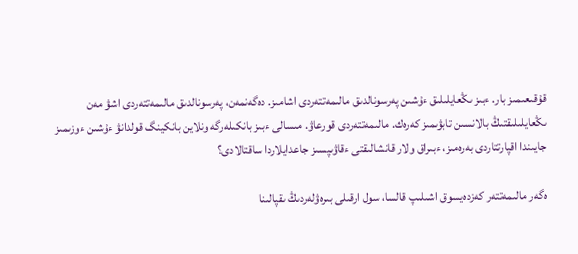قۇقىعىمىز بار. ءبىز ىڭعايلىلىق ءۇشىن پەرسونالدىق مالىمەتتەردى اشامىز. دەگەنمەن، پەرسونالدىق مالىمەتتەردى اشۋ مەن ىڭعايلىلىقتىڭ بالانسىن تابۋىمىز كەرەك. مالىمەتتەردى قورعاۋ. مىسالى ءبىز بانكىلەرگە ونلاين بانكينگ قولدانۋ ءۇشىن ءوزىمىز جايىندا اقپارتتاردى بەرەمىز، ءبىراق ولار قانشالىقتى ءقاۋىپسىز جاعدايلاردا ساقتالادى؟

ەگەر مالىمەتتەر كەزدەيسوق اشىلىپ قالسا، سول ارقىلى بىرەۋلەردىڭ ىقپالىنا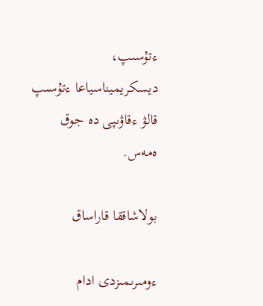ءتۇسىپ، ديسكريميناسياعا ءتۇسىپ قالۋ ءقاۋىپى دە جوق ەمەس.

بولاشاققا قاراساق

ءومىرىمىزدى ادام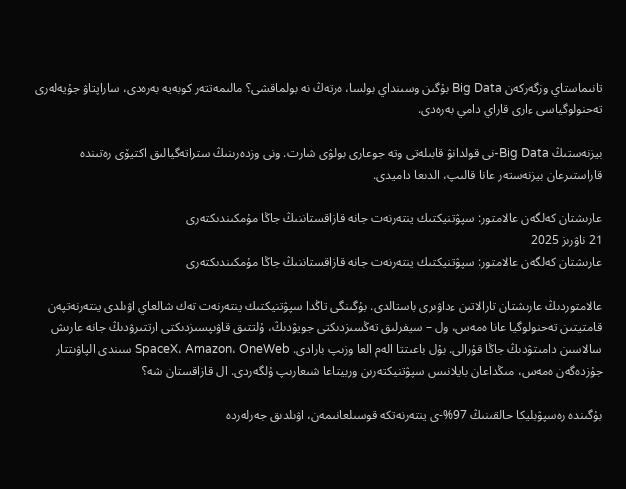تانىماستاي وزگەركەن Big Data بۇگىن وسىنداي بولسا، ەرتەڭ نە بولماقشى؟ مالىمەتتەر كوبەيە بەرەدى، ساراپتاۋ جۇيەلەرى تەحنولوگياسى ءارى قاراي دامي بەرەدى.

بيزنەستىڭ Big Data-نى قولدانۋ قابىلەتى وتە جوعارى بولۋى شارت. ونى وزدەرىنىڭ ستراتەگيالىق اكتيۆى رەتىندە قاراستىرعان بيزنەستەر عانا قالىپ، الدىعا داميدى.

عارىشتان كەلگەن عالامتور: سپۋتنيكتىك ينتەرنەت جانە قازاقستاننىڭ جاڭا مۇمكىندىكتەرى
21 ناۋرىز 2025
عارىشتان كەلگەن عالامتور: سپۋتنيكتىك ينتەرنەت جانە قازاقستاننىڭ جاڭا مۇمكىندىكتەرى

عالامتوردىڭ عارىشتان تارالاتىن ءداۋىرى باستالدى. بۇگىنگى تاڭدا سپۋتنيكتىك ينتەرنەت تەك شالعاي اۋىلدى ينتەرنەتپەن قامتيتىن تەحنولوگيا عانا ەمەس، ول – سيفرلىق تەڭسىزدىكتى جويۋدىڭ، ۇلتتىق قاۋىپسىزدىكتى ارتتىرۋدىڭ جانە عارىش سالاسىن دامىتۋدىڭ جاڭا قۇرالى. بۇل باعىتتا الەم العا وزىپ بارادى. SpaceX، Amazon، OneWeb سىندى الپاۋىتتار جۇزدەگەن ەمەس، مىڭداعان بايلانىس سپۋتنيكتەرىن وربيتاعا شىعارىپ ۇلگەردى. ال قازاقستان شە؟

بۇگىندە رەسپۋبليكا حالقىنىڭ 97%-ى ينتەرنەتكە قوسىلعانىمەن، اۋىلدىق جەرلەردە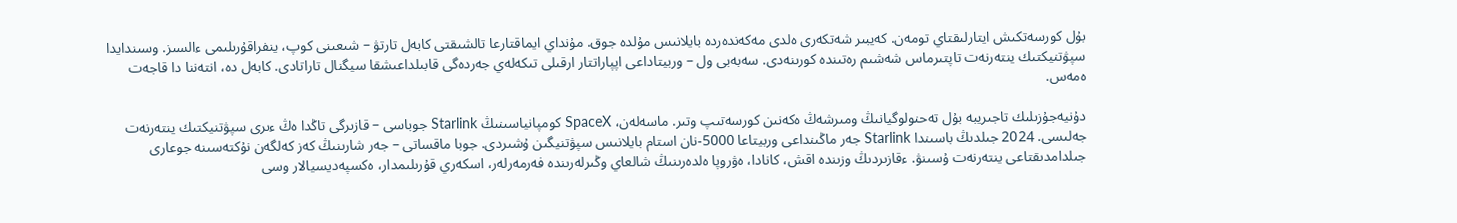بۇل كورسەتكىش ايتارلىقتاي تومەن. كەيبىر شەتكەرى ەلدى مەكەندەردە بايلانىس مۇلدە جوق. مۇنداي ايماقتارعا تالشىقتى كابەل تارتۋ – شىعىنى كوپ، ينفراقۇرىلىمى ءالسىز. وسىندايدا سپۋتنيكتىك ينتەرنەت تاپتىرماس شەشىم رەتىندە كورىنەدى. سەبەبى ول – وربيتاداعى اپپاراتتار ارقىلى تىكەلەي جەردەگى قابىلداعىشقا سيگنال تاراتادى. كابەل دە، انتەننا دا قاجەت ەمەس.

دۇنيەجۇزىلىك تاجىريبە بۇل تەحنولوگيانىڭ ومىرشەڭ ەكەنىن كورسەتىپ وتىر. ماسەلەن، SpaceX كومپانياسىنىڭ Starlink جوباسى – قازىرگى تاڭدا ەڭ ءىرى سپۋتنيكتىك ينتەرنەت جەلىسى. 2024 جىلدىڭ باسىندا Starlink جەر ماڭىنداعى وربيتاعا 5000-نان استام بايلانىس سپۋتنيگىن ۇشىردى. جوبا ماقساتى – جەر شارىنىڭ كەز كەلگەن نۇكتەسىنە جوعارى جىلدامدىقتاعى ينتەرنەت ۇسىنۋ. ءقازىردىڭ وزىندە اقش، كانادا، ەۋروپا ەلدەرىنىڭ شالعاي وڭىرلەرىندە فەرمەرلەر، اسكەري قۇرىلىمدار، ەكسپەديسيالار وسى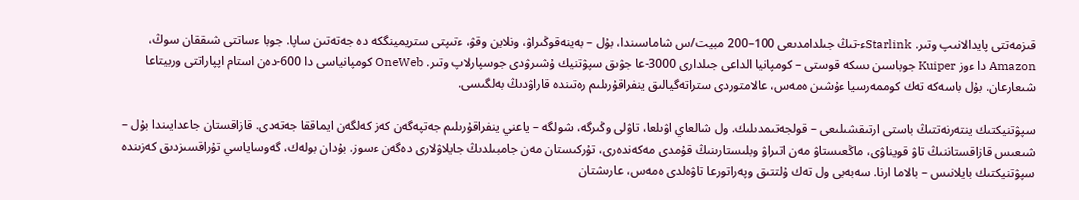قىزمەتتى پايدالانىپ وتىر. Starlinkء-تىڭ جىلدامدىعى 100–200 مبيت/س شاماسىندا، بۇل – بەينەقوڭىراۋ، ونلاين وقۋ، ءتىپتى ستريمينگكە دە جەتەتىن ساپا. جوبا ءساتتى شىققان سوڭ، Amazon دا ءوز Kuiper جوباسىن ىسكە قوستى – كومپانيا الداعى جىلدارى 3000-عا جۋىق سپۋتنيك ۇشىرۋدى جوسپارلاپ وتىر. OneWeb كومپانياسى دا 600-دەن استام اپپاراتتى وربيتاعا شىعارعان. بۇل باسەكە تەك كوممەرسيا ءۇشىن ەمەس، عالامتوردى ستراتەگيالىق ينفراقۇرىلىم رەتىندە قاراۋدىڭ بەلگىسى.

سپۋتنيكتىك ينتەرنەتتىڭ باستى ارتىقشىلىعى – قولجەتىمدىلىك. ول شالعاي اۋىلعا، تاۋلى وڭىرگە، شولگە – ياعني ينفراقۇرىلىم جەتپەگەن كەز كەلگەن ايماققا جەتەدى. قازاقستان جاعدايىندا بۇل – شىعىس قازاقستاننىڭ تاۋ قويناۋى، ماڭعىستاۋ مەن اتىراۋ وبلىستارىنىڭ قۇمدى مەكەندەرى، تۇركىستان مەن جامبىلدىڭ جايلاۋلارى دەگەن ءسوز. بۇدان بولەك، گەوساياسي تۇراقسىزدىق كەزىندە سپۋتنيكتىك بايلانىس – بالاما ارنا. سەبەبى ول تەك ۇلتتىق وپەراتورعا تاۋەلدى ەمەس، عارىشتان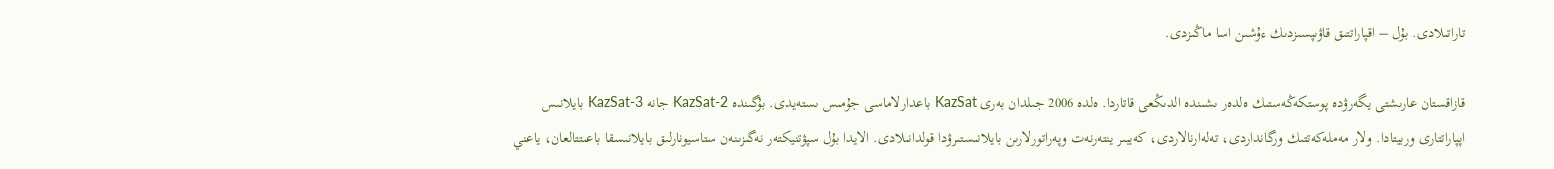تاراتىلادى. بۇل – اقپاراتتىق قاۋىپسىزدىك ءۇشىن اسا ماڭىزدى.

قازاقستان عارىشتى يگەرۋدە پوستكەڭەستىك ەلدەر ىشىندە الدىڭعى قاتاردا. ەلدە 2006 جىلدان بەرى KazSat باعدارلاماسى جۇمىس ىستەيدى. بۇگىندە KazSat-2 جانە KazSat-3 بايلانىس اپپاراتتارى وربيتادا. ولار مەملەكەتتىك ورگانداردى، تەلەارنالاردى، كەيبىر ينتەرنەت وپەراتورلارىن بايلانىستىرۋدا قولدانىلادى. الايدا بۇل سپۋتنيكتەر نەگىزىنەن ستاسيونارلىق بايلانىسقا باعىتتالعان، ياعني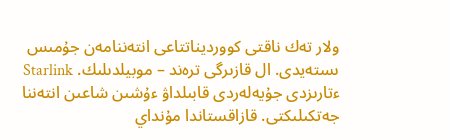ولار تەك ناقتى كوورديناتتاعى انتەننامەن جۇمىس ىستەيدى. ال قازىرگى ترەند – موبيلدىلىك. Starlink ءتارىزدى جۇيەلەردى قابىلداۋ ءۇشىن شاعىن انتەننا جەتكىلىكتى. قازاقستاندا مۇنداي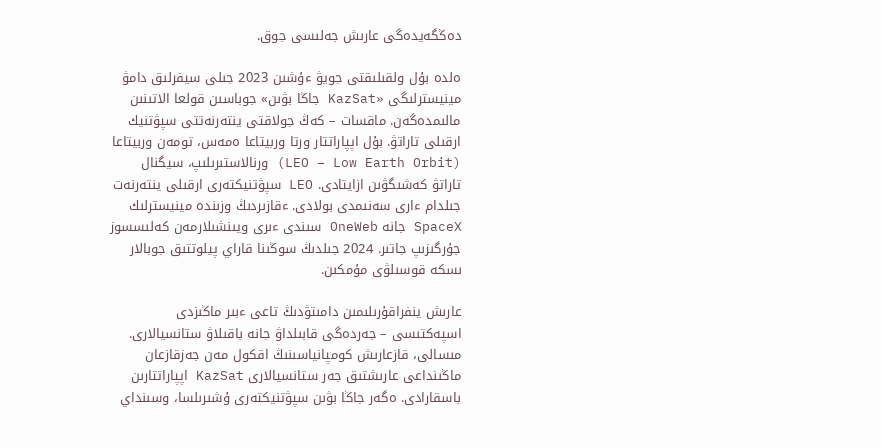دەڭگەيدەگى عارىش جەلىسى جوق.

ەلدە بۇل ولقىلىقتى جويۋ ءۇشىن 2023 جىلى سيفرلىق دامۋ مينيسترلىگى «KazSat جاڭا بۋىن» جوباسىن قولعا الاتىنىن مالىمدەگەن. ماقسات – كەڭ جولاقتى ينتەرنەتتى سپۋتنيك ارقىلى تاراتۋ. بۇل اپپاراتتار ورتا وربيتاعا ەمەس، تومەن وربيتاعا (LEO – Low Earth Orbit) ورنالاستىرىلىپ، سيگنال تاراتۋ كەشىگۋىن ازايتادى. LEO سپۋتنيكتەرى ارقىلى ينتەرنەت جىلدام ءارى سەنىمدى بولادى. ءقازىردىڭ وزىندە مينيسترلىك SpaceX جانە OneWeb سىندى ءىرى ويىنشىلارمەن كەلىسسوز جۇرگىزىپ جاتىر. 2024 جىلدىڭ سوڭىنا قاراي پيلوتتىق جوبالار ىسكە قوسىلۋى مۇمكىن.

عارىش ينفراقۇرىلىمىن دامىتۋدىڭ تاعى ءبىر ماڭىزدى اسپەكتىسى – جەردەگى قابىلداۋ جانە باقىلاۋ ستانسيالارى. مىسالى، قازعارىش كومپانياسىنىڭ اقكول مەن جەزقازعان ماڭىنداعى عارىشتىق جەر ستانسيالارى KazSat اپپاراتتارىن باسقارادى. ەگەر جاڭا بۋىن سپۋتنيكتەرى ۇشىرىلسا، وسىنداي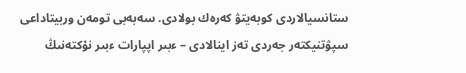ستانسيالاردى كوبەيتۋ كەرەك بولادى. سەبەبى تومەن وربيتاداعى سپۋتنيكتەر جەردى تەز اينالادى – ءبىر اپپارات ءبىر نۇكتەنىڭ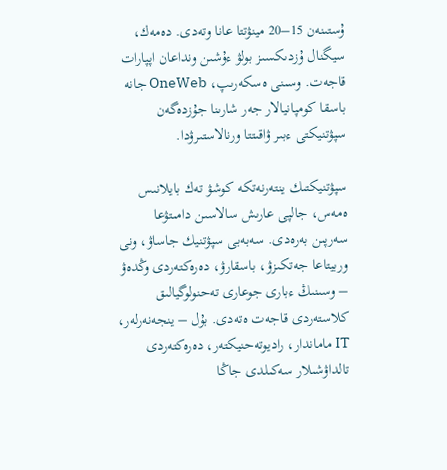ۇستىنەن 15–20 مينۋتتا عانا وتەدى. دەمەك، سيگنال ۇزدىكسىز بولۋ ءۇشىن ونداعان اپپارات قاجەت. وسىنى ەسكەرىپ، OneWeb جانە باسقا كومپانيالار جەر شارىنا جۇزدەگەن سپۋتنيكتى ءبىر ۋاقىتتا ورنالاستىرۋدا.

سپۋتنيكتىك ينتەرنەتكە كوشۋ تەك بايلانىس ەمەس، جالپى عارىش سالاسىن دامىتۋعا سەرپىن بەرەدى. سەبەبى سپۋتنيك جاساۋ، ونى وربيتاعا جەتكىزۋ، باسقارۋ، دەرەكتەردى وڭدەۋ – وسىنىڭ ءبارى جوعارى تەحنولوگيالىق كلاستەردى قاجەت ەتەدى. بۇل – ينجەنەرلەر، IT ماماندار، راديوتەحنيكتەر، دەرەكتەردى تالداۋشىلار سەكىلدى جاڭا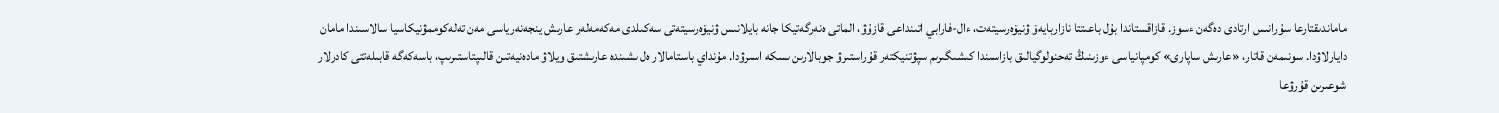ماماندىقتارعا سۇرانىس ارتادى دەگەن ءسوز. قازاقستاندا بۇل باعىتتا نازاربايەۆ ۋنيۆەرسيتەت، ءال-فارابي اتىنداعى قازۇۋ، الماتى ەنەرگەتيكا جانە بايلانىس ۋنيۆەرسيتەتى سەكىلدى مەكەمەلەر عارىش ينجەنەرياسى مەن تەلەكوممۋنيكاسيا سالاسىندا مامان دايارلاۋدا. سونىمەن قاتار، «عارىش ساپارى» كومپانياسى ءوزىنىڭ تەحنولوگيالىق بازاسىندا كىشىگىرىم سپۋتنيكتەر قۇراستىرۋ جوبالارىن ىسكە اسىرۋدا. مۇنداي باستامالار ەل ىشىندە عارىشتىق ويلاۋ مادەنيەتىن قالىپتاستىرىپ، باسەكەگە قابىلەتتى كادرلار شوعىرىن قۇرۋعا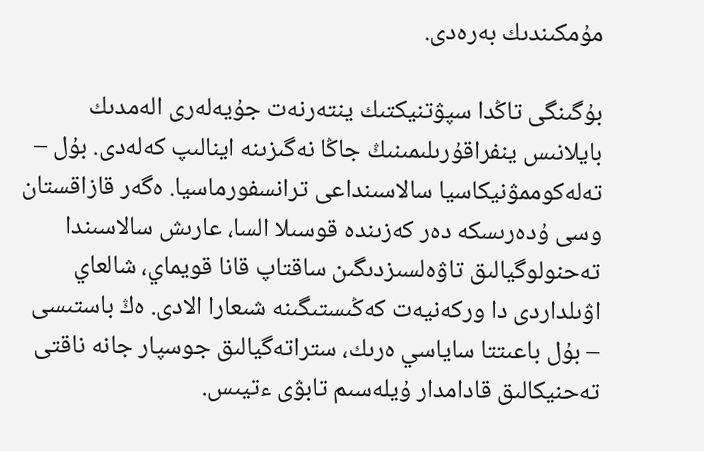مۇمكىندىك بەرەدى.

بۇگىنگى تاڭدا سپۋتنيكتىك ينتەرنەت جۇيەلەرى الەمدىك بايلانىس ينفراقۇرىلىمىنىڭ جاڭا نەگىزىنە اينالىپ كەلەدى. بۇل – تەلەكوممۋنيكاسيا سالاسىنداعى ترانسفورماسيا. ەگەر قازاقستان وسى ۇدەرىسكە دەر كەزىندە قوسىلا السا، عارىش سالاسىندا تەحنولوگيالىق تاۋەلسىزدىگىن ساقتاپ قانا قويماي، شالعاي اۋىلداردى دا وركەنيەت كەڭىستىگىنە شىعارا الادى. ەڭ باستىسى – بۇل باعىتتا ساياسي ەرىك، ستراتەگيالىق جوسپار جانە ناقتى تەحنيكالىق قادامدار ۇيلەسىم تابۋى ءتيىس.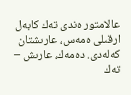عالامتور ەندى تەك كابەل ارقىلى ەمەس، عارىشتان كەلەدى. دەمەك، عارىش – تەك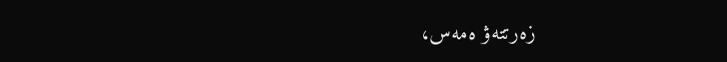زەرتتەۋ ەمەس،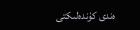ەندى كۇندەلىكتى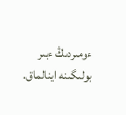ءومىردىڭ ءبىر بولىگىنە اينالماق.